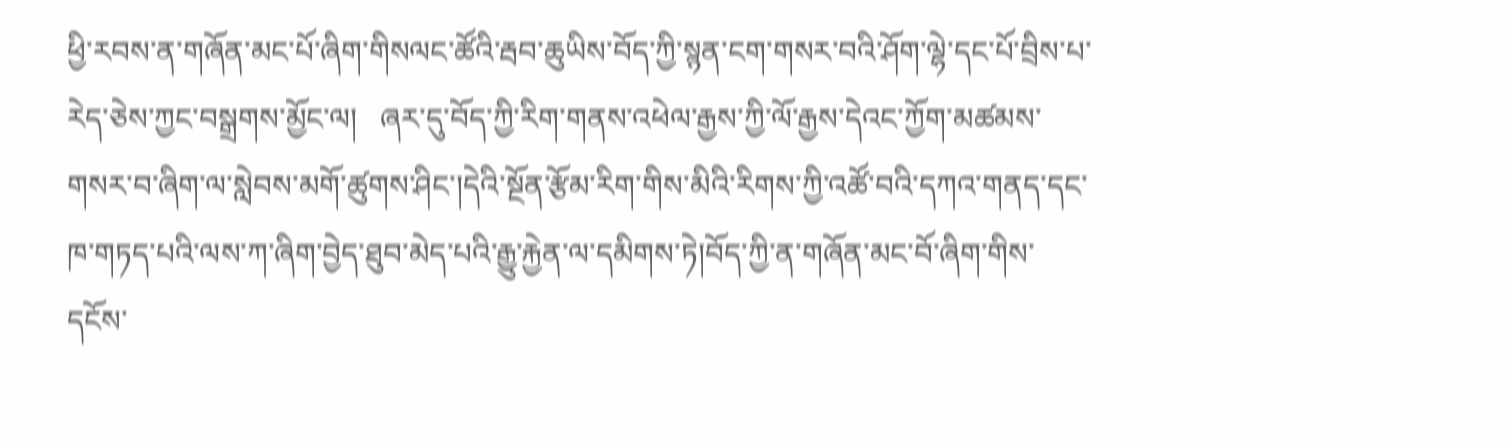ཕྱི་རབས་ན་གཞོན་མང་པོ་ཞིག་གིསལང་ཚོའི་རྦབ་ཆུཡིས་བོད་ཀྱི་སྙན་ངག་གསར་བའི་ཤོག་ལྷེ་དང་པོ་བྲིས་པ་རེད་ཅེས་ཀྱང་བསྒྲགས་མྱོང་ལ།   ཞར་དུ་བོད་ཀྱི་རིག་གནས་འཕེལ་རྒྱས་ཀྱི་ལོ་རྒྱས་དེའང་ཀྱོག་མཚམས་གསར་བ་ཞིག་ལ་སླེབས་མགོ་ཚུགས་ཤིང་།དེའི་སྔོན་རྩོམ་རིག་གིས་མིའི་རིགས་ཀྱི་འཚོ་བའི་དཀའ་གནད་དང་ཁ་གཏད་པའི་ལས་ཀ་ཞིག་བྱེད་ཐུབ་མེད་པའི་རྒྱུ་རྐྱེན་ལ་དམིགས་ཏེ།བོད་ཀྱི་ན་གཞོན་མང་བོ་ཞིག་གིས་དངོས་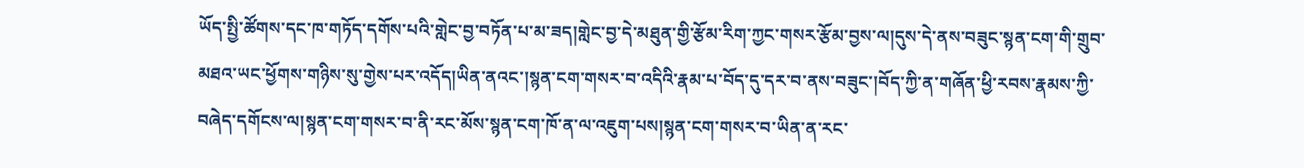ཡོད་སྤྱི་ཚོགས་དང་ཁ་གཏོད་དགོས་པའི་གླེང་བྱ་བཏོན་པ་མ་ཟད།གླེང་བྱ་དེ་མཐུན་གྱི་རྩོམ་རིག་ཀྱང་གསར་རྩོམ་བྱས་ལ།དུས་དེ་ནས་བཟུང་སྙན་ངག་གི་གྲུབ་མཐའ་ཡང་ཕྱོགས་གཉིས་སུ་གྱེས་པར་འདོད།ཡིན་ནའང་།སྙན་ངག་གསར་བ་འདིའི་རྣམ་པ་བོད་དུ་དར་བ་ནས་བཟུང་།བོད་ཀྱི་ན་གཞོན་ཕྱི་རབས་རྣམས་ཀྱི་བཞེད་དགོངས་ལ།སྙན་ངག་གསར་བ་ནི་རང་མོས་སྙན་ངག་ཁོ་ན་ལ་འཇུག་པས།སྙན་ངག་གསར་བ་ཡིན་ན་རང་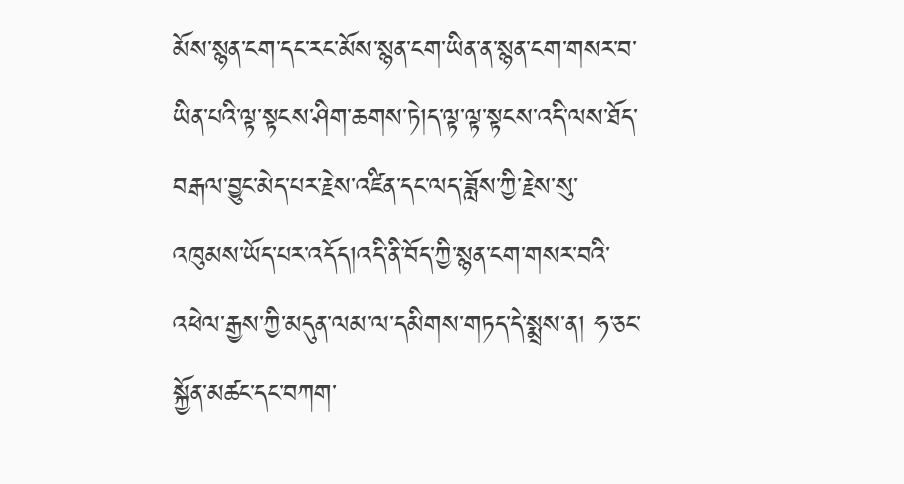མོས་སྙན་ངག་དང་རང་མོས་སྙན་ངག་ཡིན་ན་སྙན་ངག་གསར་བ་ཡིན་པའི་ལྟ་སྟངས་ཤིག་ཆགས་ཏེ།ད་ལྟ་ལྟ་སྟངས་འདི་ལས་ཐོད་བརྒལ་བྱུང་མེད་པར་རྗེས་འཛིན་དང་ལད་ཟློས་ཀྱི་རྗེས་སུ་འཁུམས་ཡོད་པར་འདོད།འདི་ནི་བོད་ཀྱི་སྙན་ངག་གསར་བའི་འཕེལ་རྒྱས་ཀྱི་མདུན་ལམ་ལ་དམིགས་གཏད་དེ་སྨྲས་ན། ཧ་ཅང་སྐྱོན་མཚང་དང་བཀག་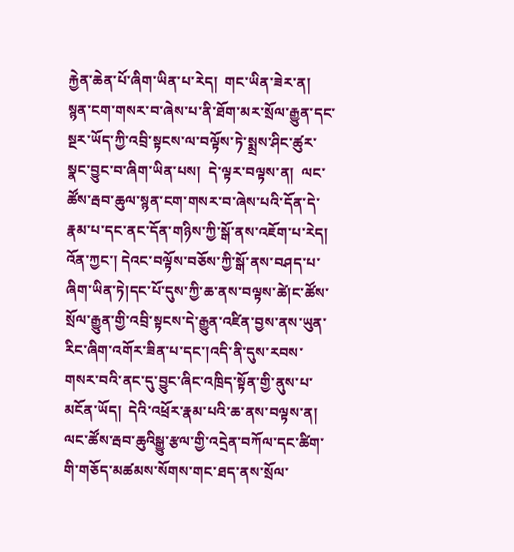རྐྱེན་ཆེན་པོ་ཞིག་ཡིན་པ་རེད།  གང་ཡིན་ཟེར་ན།  སྙན་ངག་གསར་བ་ཞེས་པ་ནི་ཐོག་མར་སྲོལ་རྒྱུན་དང་སྔར་ཡོད་ཀྱི་འབྲི་སྟངས་ལ་བལྟོས་ཏེ་སྨྲས་ཤིང་ཚུར་སྣང་བྱུང་བ་ཞིག་ཡིན་པས།  དེ་ལྟར་བལྟས་ན།  ལང་ཚོས་རྦབ་ཆུལ་སྙན་ངག་གསར་བ་ཞེས་པའི་དོན་དེ་རྣམ་པ་དང་ནང་དོན་གཉིས་ཀྱི་སྒོ་ནས་འཇོག་པ་རེད། འོན་ཀྱང་། དེའང་བལྟོས་བཅོས་ཀྱི་སྒོ་ནས་བཤད་པ་ཞིག་ཡིན་ཏེ།དང་པོ་དུས་ཀྱི་ཆ་ནས་བལྟས་ཚེ།ང་ཚོས་སྲོལ་རྒྱུན་གྱི་འབྲི་སྟངས་དེ་རྒྱུན་འཛིན་བྱས་ནས་ཡུན་རིང་ཞིག་འགོར་ཟིན་པ་དང་།འདི་ནི་དུས་རབས་གསར་བའི་ནང་དུ་བྱུང་ཞིང་འཁྲིད་སྟོན་གྱི་ནུས་པ་མངོན་ཡོད།  དེའི་འཕྲོར་རྣམ་པའི་ཆ་ནས་བལྟས་ན། ལང་ཚོས་རྦབ་ཆུའིསྒྱུ་རྩལ་གྱི་འདྲེན་བཀོལ་དང་ཚིག་གི་གཅོད་མཚམས་སོགས་གང་ཐད་ནས་སྲོལ་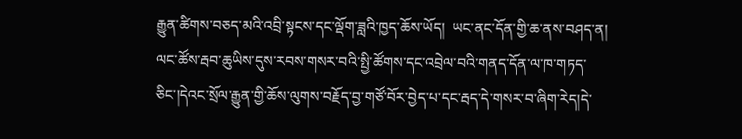རྒྱུན་ཚིགས་བཅད་མའི་འབྲི་སྟངས་དང་ལྡོག་ཟླའི་ཁྱད་ཆོས་ཡོད།  ཡང་ནང་དོན་གྱི་ཆ་ནས་བཤད་ན།  ལང་ཚོས་རྦབ་ཆུཡིས་དུས་རབས་གསར་བའི་སྤྱི་ཚོགས་དང་འབྲེལ་བའི་གནད་དོན་ལ་ཁ་གཏད་ཅིང་།དེའང་སྲོལ་རྒྱུན་གྱི་ཆོས་ལུགས་བརྗོད་བྱ་གཙོ་བོར་བྱེད་པ་དང་རྦད་དེ་གསར་བ་ཞིག་རེད།དེ་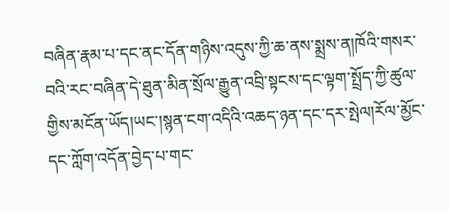བཞིན་རྣམ་པ་དང་ནང་དོན་གཉིས་འདུས་ཀྱི་ཆ་ནས་སྨྲས་ན།ཁོའི་གསར་བའི་རང་བཞིན་དེ་ཐུན་མིན་སྲོལ་རྒྱུན་འབྲི་སྟངས་དང་ལྟག་སྤྲོད་ཀྱི་ཚུལ་གྱིས་མངོན་ཡོད།ཡང་།སྙན་ངག་འདིའི་འཆད་ཉན་དང་དར་སྤེལ།རོལ་མྱོང་དང་ཀློག་འདོན་བྱེད་པ་གང་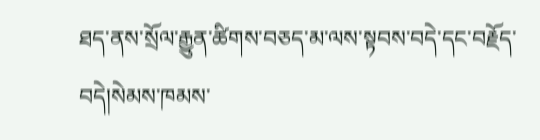ཐད་ནས་སྲོལ་རྒྱུན་ཚིགས་བཅད་མ་ལས་སྟབས་བདེ་དང་བརྗོད་བདེ།སེམས་ཁམས་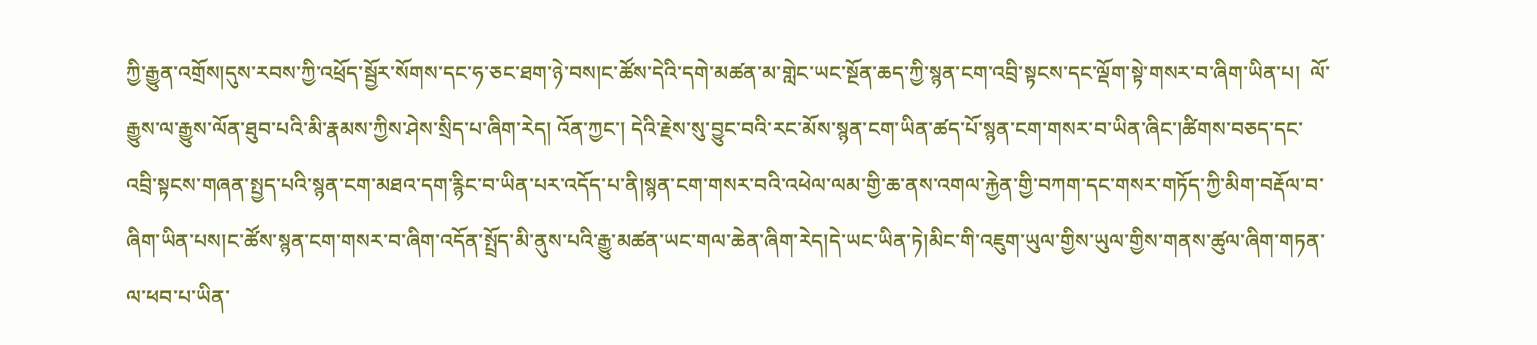ཀྱི་རྒྱུན་འགྲོས།དུས་རབས་ཀྱི་འཕྲོད་སྦྱོར་སོགས་དང་ཧ་ཅང་ཐག་ཉེ་བས།ང་ཚོས་དེའི་དགེ་མཚན་མ་གླེང་ཡང་སྔོན་ཆད་ཀྱི་སྙན་ངག་འབྲི་སྟངས་དང་ལྡོག་སྟེ་གསར་བ་ཞིག་ཡིན་པ།  ལོ་རྒྱུས་ལ་རྒྱུས་ལོན་ཐུབ་པའི་མི་རྣམས་ཀྱིས་ཤེས་སྲིད་པ་ཞིག་རེད། འོན་ཀྱང་། དེའི་རྗེས་སུ་བྱུང་བའི་རང་མོས་སྙན་ངག་ཡིན་ཚད་པོ་སྙན་ངག་གསར་བ་ཡིན་ཞིང་།ཚིགས་བཅད་དང་འབྲི་སྟངས་གཞན་སྤྱད་པའི་སྙན་ངག་མཐའ་དག་རྙིང་བ་ཡིན་པར་འདོད་པ་ནི།སྙན་ངག་གསར་བའི་འཕེལ་ལམ་གྱི་ཆ་ནས་འགལ་རྐྱེན་གྱི་བཀག་དང་གསར་གཏོད་ཀྱི་མིག་བརྡོལ་བ་ཞིག་ཡིན་པས།ང་ཚོས་སྙན་ངག་གསར་བ་ཞིག་འདོན་སྤྲོད་མི་ནུས་པའི་རྒྱུ་མཚན་ཡང་གལ་ཆེན་ཞིག་རེད།དེ་ཡང་ཡིན་ཏེ།མིང་གི་འཇུག་ཡུལ་གྱིས་ཡུལ་གྱིས་གནས་ཚུལ་ཞིག་གཏན་ལ་ཕབ་པ་ཡིན་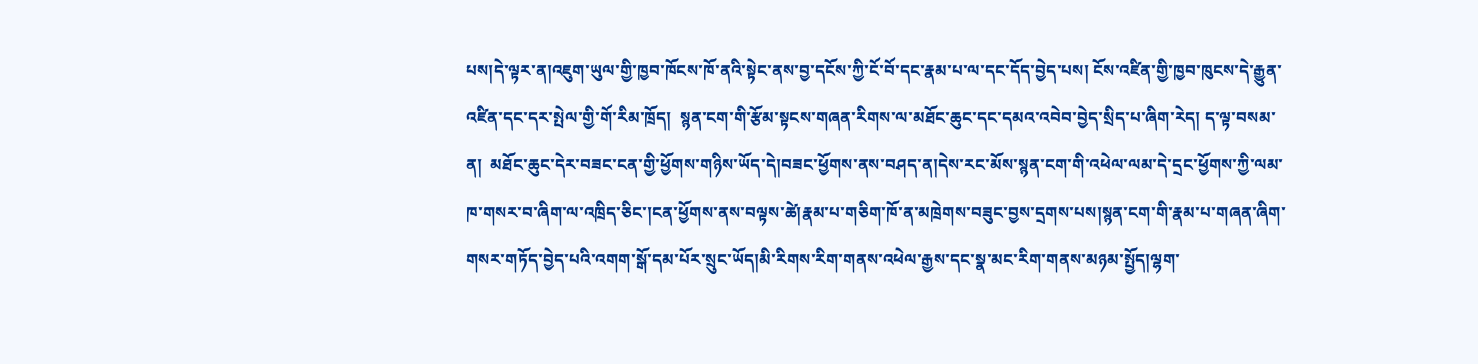པས།དེ་ལྟར་ན།འཇུག་ཡུལ་གྱི་ཁྱབ་ཁོངས་ཁོ་ནའི་སྟེང་ནས་བྱ་དངོས་ཀྱི་ངོ་བོ་དང་རྣམ་པ་ལ་དང་དོད་བྱེད་པས། ངོས་འཛིན་གྱི་ཁྱབ་ཁུངས་དེ་རྒྱུན་འཛིན་དང་དར་སྤེལ་གྱི་གོ་རིམ་ཁྲོད།  སྙན་ངག་གི་རྩོམ་སྟངས་གཞན་རིགས་ལ་མཐོང་ཆུང་དང་དམའ་འབེབ་བྱེད་སྲིད་པ་ཞིག་རེད། ད་ལྟ་བསམ་ན།  མཐོང་ཆུང་དེར་བཟང་ངན་གྱི་ཕྱོགས་གཉིས་ཡོད་དེ།བཟང་ཕྱོགས་ནས་བཤད་ན།དེས་རང་མོས་སྙན་ངག་གི་འཕེལ་ལམ་དེ་དྲང་ཕྱོགས་ཀྱི་ལམ་ཁ་གསར་བ་ཞིག་ལ་འཁྲིད་ཅིང་།ངན་ཕྱོགས་ནས་བལྟས་ཚེ།རྣམ་པ་གཅིག་ཁོ་ན་མཁྲེགས་བཟུང་བྱས་དྲགས་པས།སྙན་ངག་གི་རྣམ་པ་གཞན་ཞིག་གསར་གཏོད་བྱེད་པའི་འགག་སྒོ་དམ་པོར་སྲུང་ཡོད།མི་རིགས་རིག་གནས་འཕེལ་རྒྱས་དང་སྣ་མང་རིག་གནས་མཉམ་སྤྱོད།ལྷག་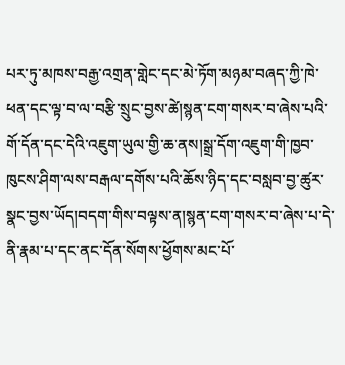པར་ཏུ་མཁས་བརྒྱ་འགྲན་གླེང་དང་མེ་ཏོག་མཉམ་བཞད་ཀྱི་ཁེ་ཕན་དང་ལྟ་བ་ལ་བརྩི་སྲུང་བྱས་ཚེ།སྙན་ངག་གསར་བ་ཞེས་པའི་གོ་དོན་དང་དེའི་འཇུག་ཡུལ་གྱི་ཆ་ནས།སྒྲ་དོག་འཇུག་གི་ཁྱབ་ཁུངས་ཤིག་ལས་བརྒལ་དགོས་པའི་ཆོས་ཉིད་དང་བསླབ་བྱ་ཚུར་སྣང་བྱས་ཡོད།བདག་གིས་བལྟས་ན།སྙན་ངག་གསར་བ་ཞེས་པ་དེ་ནི་རྣམ་པ་དང་ནང་དོན་སོགས་ཕྱོགས་མང་པོ་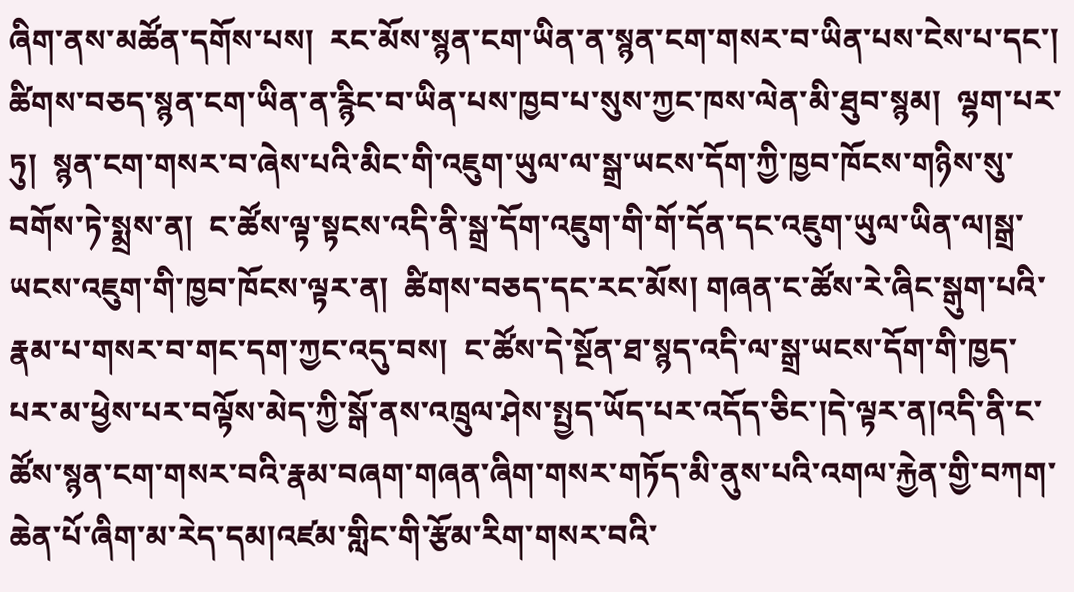ཞིག་ནས་མཚོན་དགོས་པས།  རང་མོས་སྙན་ངག་ཡིན་ན་སྙན་ངག་གསར་བ་ཡིན་པས་ངེས་པ་དང་།  ཚིགས་བཅད་སྙན་ངག་ཡིན་ན་རྙིང་བ་ཡིན་པས་ཁྱབ་པ་སུས་ཀྱང་ཁས་ལེན་མི་ཐུབ་སྙམ།  ལྷག་པར་ཏུ།  སྙན་ངག་གསར་བ་ཞེས་པའི་མིང་གི་འཇུག་ཡུལ་ལ་སྒྲ་ཡངས་དོག་ཀྱི་ཁྱབ་ཁོངས་གཉིས་སུ་བགོས་ཏེ་སྨྲས་ན།  ང་ཚོས་ལྟ་སྟངས་འདི་ནི་སྒྲ་དོག་འཇུག་གི་གོ་དོན་དང་འཇུག་ཡུལ་ཡིན་ལ།སྒྲ་ཡངས་འཇུག་གི་ཁྱབ་ཁོངས་ལྟར་ན།  ཚིགས་བཅད་དང་རང་མོས། གཞན་ང་ཚོས་རེ་ཞིང་སྒུག་པའི་རྣམ་པ་གསར་བ་གང་དག་ཀྱང་འདུ་བས།  ང་ཚོས་དེ་སྔོན་ཐ་སྙད་འདི་ལ་སྒྲ་ཡངས་དོག་གི་ཁྱད་པར་མ་ཕྱེས་པར་བལྟོས་མེད་ཀྱི་སྒོ་ནས་འཁྲུལ་ཤེས་སྤྱད་ཡོད་པར་འདོད་ཅིང་།དེ་ལྟར་ན།འདི་ནི་ང་ཚོས་སྙན་ངག་གསར་བའི་རྣམ་བཞག་གཞན་ཞིག་གསར་གཏོད་མི་ནུས་པའི་འགལ་རྐྱེན་གྱི་བཀག་ཆེན་པོ་ཞིག་མ་རེད་དམ།འཛམ་གླིང་གི་རྩོམ་རིག་གསར་བའི་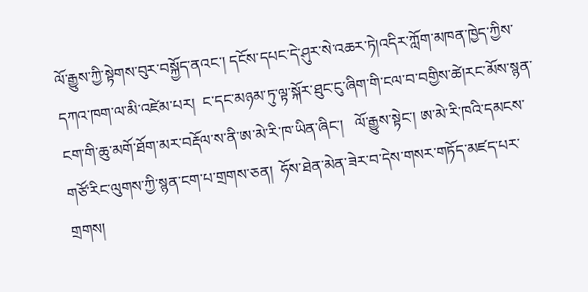ལོ་རྒྱུས་ཀྱི་སྟེགས་བུར་བསྐྱོད་ནའང་། དངོས་དཔང་དེ་ཤུར་སེ་འཆར་ཏེ།འདིར་ཀློག་མཁན་ཁྱེད་ཀྱིས་དཀའ་ཁག་ལ་མི་འཛེམ་པར།  ང་དང་མཉམ་ཏུ་ལྟ་སྐོར་ཐུང་ངུ་ཞིག་གི་ངལ་བ་བགྱིས་ཚེ།རང་མོས་སྙན་ངག་གི་ཆུ་མགོ་ཐོག་མར་བརྡོལ་ས་ནི་ཨ་མེ་རི་ཁ་ཡིན་ཞིང་།   ལོ་རྒྱུས་སྟེང་། ཨ་མེ་རི་ཁའི་དམངས་གཙོ་རིང་ལུགས་ཀྱི་སྙན་ངག་པ་གྲགས་ཅན།  ཧོས་ཐེན་མེན་ཟེར་བ་དེས་གསར་གཏོད་མཛད་པར་གྲགས།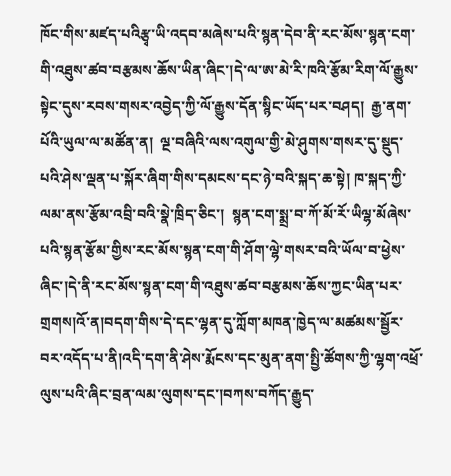ཁོང་གིས་མཛད་པའིརྩྭ་ཡི་འདབ་མཞེས་པའི་སྙན་དེབ་ནི་རང་མོས་སྙན་ངག་གི་འཐུས་ཚབ་བརྩམས་ཆོས་ཡིན་ཞིང་།དེ་ལ་ཨ་མེ་རི་ཁའི་རྩོམ་རིག་ལོ་རྒྱུས་སྟེང་དུས་རབས་གསར་འབྱེད་ཀྱི་ལོ་རྒྱུས་དོན་སྙིང་ཡོད་པར་བཤད།  རྒྱ་ནག་པོའི་ཡུལ་ལ་མཚོན་ན།  ལྔ་བཞིའི་ལས་འགུལ་གྱི་མེ་ཤུགས་གསར་དུ་སྡུད་པའི་ཤེས་ལྡན་པ་སྐོར་ཞིག་གིས་དམངས་དང་ཉེ་བའི་སྐད་ཆ་སྟེ། ཁ་སྐད་ཀྱི་ལམ་ནས་རྩོམ་འབྲི་བའི་སྣེ་ཁྲིད་ཅིང་།  སྙན་ངག་སྨྲ་བ་ཀོ་མོ་རོ་ཡིལྷ་མོཞེས་པའི་སྙན་རྩོམ་གྱིས་རང་མོས་སྙན་ངག་གི་ཤོག་ལྷེ་གསར་བའི་ཡོལ་བ་ཕྱེས་ཞིང་།དེ་ནི་རང་མོས་སྙན་ངག་གི་འཐུས་ཚབ་བརྩམས་ཆོས་ཀྱང་ཡིན་པར་གྲགས།འོ་ན།བདག་གིས་དེ་དང་ལྷན་དུ་ཀློག་མཁན་ཁྱེད་ལ་མཚམས་སྦྱོར་བར་འདོད་པ་ནི།འདི་དག་ནི་ཤེས་རྨོངས་དང་མུན་ནག་སྤྱི་ཚོགས་ཀྱི་ལྷག་འཕྲོ་ལུས་པའི་ཞིང་བྲན་ལམ་ལུགས་དང་།བཀས་བཀོད་རྒྱུད་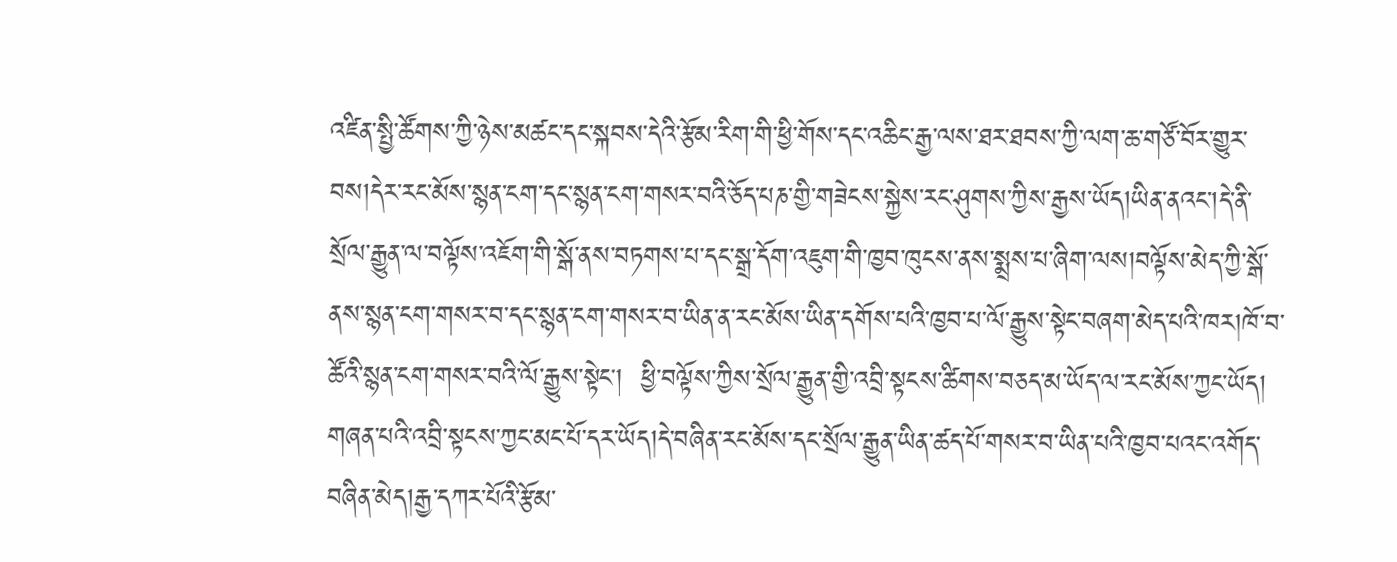འཛིན་སྤྱི་ཚོགས་ཀྱི་ཉེས་མཚང་དང་སྐབས་དེའི་རྩོམ་རིག་གི་ཕྱི་གོས་དང་འཆིང་རྒྱ་ལས་ཐར་ཐབས་ཀྱི་ལག་ཆ་གཙོ་བོར་གྱུར་བས།དེར་རང་མོས་སྙན་ངག་དང་སྙན་ངག་གསར་བའི་ཅོད་པཎ་གྱི་གཟེངས་སྐྱེས་རང་ཤུགས་ཀྱིས་རྒྱས་ཡོད།ཡིན་ནའང་།དེ་ནི་སྲོལ་རྒྱུན་ལ་བལྟོས་འཇོག་གི་སྒོ་ནས་བཏགས་པ་དང་སྒྲ་དོག་འཇུག་གི་ཁྱབ་ཁུངས་ནས་སྨྲས་པ་ཞིག་ལས།བལྟོས་མེད་ཀྱི་སྒོ་ནས་སྙན་ངག་གསར་བ་དང་སྙན་ངག་གསར་བ་ཡིན་ན་རང་མོས་ཡིན་དགོས་པའི་ཁྱབ་པ་ལོ་རྒྱུས་སྟེང་བཞག་མེད་པའི་ཁར།ཁོ་བ་ཚོའི་སྙན་ངག་གསར་བའི་ལོ་རྒྱུས་སྟེང།  ཕྱི་བལྟོས་ཀྱིས་སྲོལ་རྒྱུན་གྱི་འབྲི་སྟངས་ཚིགས་བཅད་མ་ཡོད་ལ་རང་མོས་ཀྱང་ཡོད། གཞན་པའི་འབྲི་སྟངས་ཀྱང་མང་པོ་དར་ཡོད།དེ་བཞིན་རང་མོས་དང་སྲོལ་རྒྱུན་ཡིན་ཚད་པོ་གསར་བ་ཡིན་པའི་ཁྱབ་པའང་འགོད་བཞིན་མེད།རྒྱ་དཀར་པོའི་རྩོམ་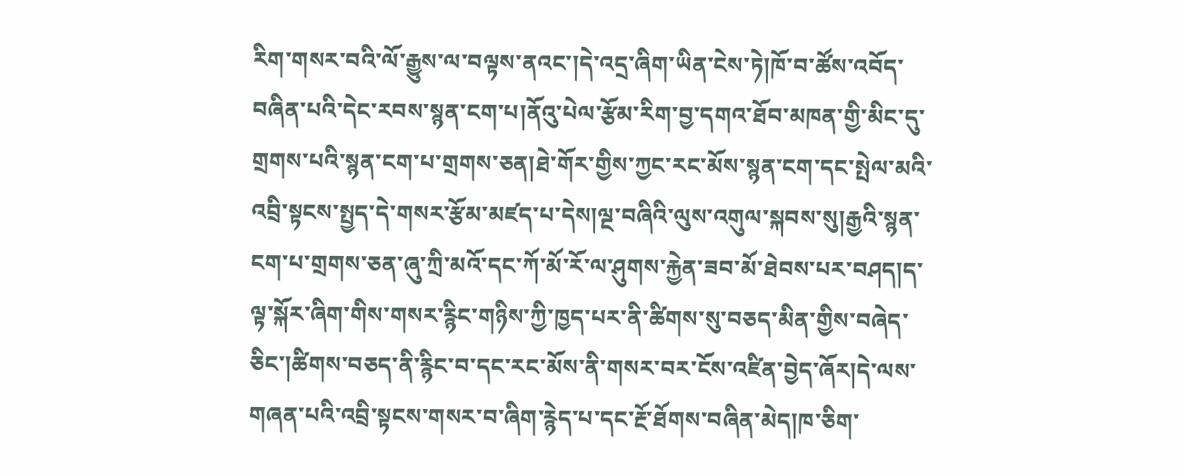རིག་གསར་བའི་ལོ་རྒྱུས་ལ་བལྟས་ནའང་།དེ་འདྲ་ཞིག་ཡིན་ངེས་ཏེ།ཁོ་བ་ཚོས་འབོད་བཞིན་པའི་དེང་རབས་སྙན་ངག་པ།ནོའུ་པེལ་རྩོམ་རིག་བྱ་དགའ་ཐོབ་མཁན་གྱི་མིང་དུ་གྲགས་པའི་སྙན་ངག་པ་གྲགས་ཅན།ཐེ་གོར་གྱིས་ཀྱང་རང་མོས་སྙན་ངག་དང་སྤེལ་མའི་འབྲི་སྟངས་སྤྱད་དེ་གསར་རྩོམ་མཛད་པ་དེས།ལྔ་བཞིའི་ལུས་འགུལ་སྐབས་སུ།རྒྱའི་སྙན་ངག་པ་གྲགས་ཅན་ཞུ་ཀྲི་མའོ་དང་ཀོ་མོ་རོ་ལ་ཤུགས་རྐྱེན་ཟབ་མོ་ཐེབས་པར་བཤད།ད་ལྟ་སྐོར་ཞིག་གིས་གསར་རྙིང་གཉིས་ཀྱི་ཁྱད་པར་ནི་ཚིགས་སུ་བཅད་མིན་གྱིས་བཞེད་ཅིང་།ཚིགས་བཅད་ནི་རྙིང་བ་དང་རང་མོས་ནི་གསར་བར་ངོས་འཛིན་བྱེད་ཞོར།དེ་ལས་གཞན་པའི་འབྲི་སྟངས་གསར་བ་ཞིག་རྙེད་པ་དང་རྔོ་ཐོགས་བཞིན་མེད།ཁ་ཅིག་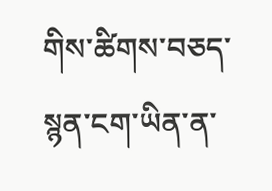གིས་ཚིགས་བཅད་སྙན་ངག་ཡིན་ན་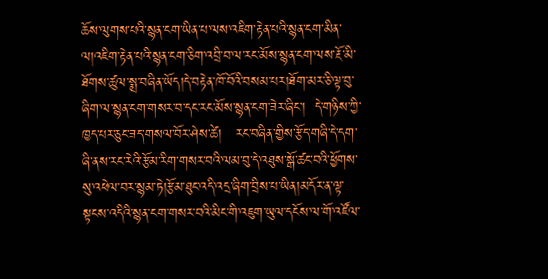ཆོས་ལུགས་པའི་སྙན་ངག་ཡིན་པ་ལས་འཇིག་རྟེན་པའི་སྙན་ངག་མིན་ལ།འཇིག་རྟེན་པའི་སྙན་ངག་ཅིག་འབྲི་བ་ལ་རང་མོས་སྙན་ངག་ལས་རྔོ་མི་ཐོགས་ཚུལ་སྨྲ་བཞིན་ཡོད།དེ་བརྟེན་ཁོ་བོའི་བསམ་པར།ཐོག་མར་ཅི་ལྟ་བུ་ཞིག་ལ་སྙན་ངག་གསར་བ་དང་རང་མོས་སྙན་ངག་ཟེར་ཞིང་།  དེ་གཉིས་ཀྱི་ཁྱད་པར་ཅུང་ཟད་གསལ་བོར་ཤེས་ཚེ།   རང་བཞིན་གྱིས་རྩོད་གཞི་དེ་དག་ཞི་ནས་རང་རེའི་རྩོམ་རིག་གསར་བའི་ལམ་བུ་དེ་འཐུས་སྒོ་ཚང་བའི་ཕྱོགས་སུ་འཕེལ་བར་སྙམ་ཏེ།རྩོམ་ཐུང་འདི་འདྲ་ཞིག་བྲིས་པ་ཡིན།མདོར་ན་ལྟ་སྟངས་འདིའི་སྙན་ངག་གསར་བའི་མིང་གི་འཇུག་ཡུལ་དངོས་ལ་གོ་འཛོལ་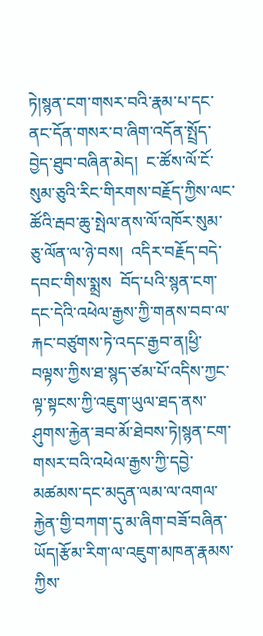ཏེ།སྙན་ངག་གསར་བའི་རྣམ་པ་དང་ནང་དོན་གསར་བ་ཞིག་འདོན་སྤྲོད་བྱེད་ཐུབ་བཞིན་མེད།  ང་ཚོས་ལོ་ངོ་སུམ་ཅུའི་རིང་གིརགས་བརྗོད་ཀྱིས་ལང་ཚོའི་རྦབ་ཆུ་སྤེལ་ནས་ལོ་འཁོར་སུམ་ཅུ་ལོན་ལ་ཉེ་བས།  འདིར་བརྗོད་བདེ་དབང་གིས་སྨྲས  བོད་པའི་སྙན་ངག་དང་དེའི་འཕེལ་རྒྱས་ཀྱི་གནས་བབ་ལ་རྐང་བཙུགས་ཏེ་འདང་རྒྱབ་ན།ཕྱི་བལྟས་ཀྱིས་ཐ་སྙད་ཙམ་པོ་འདིས་ཀྱང་ལྟ་སྟངས་ཀྱི་འཇུག་ཡུལ་ཐད་ནས་ཤུགས་རྐྱེན་ཟབ་མོ་ཐེབས་ཏེ།སྙན་ངག་གསར་བའི་འཕེལ་རྒྱས་ཀྱི་དབྱེ་མཚམས་དང་མདུན་ལམ་ལ་འགལ་རྐྱེན་གྱི་བཀག་དུ་མ་ཞིག་བཟོ་བཞིན་ཡོད།རྩོམ་རིག་ལ་འཇུག་མཁན་རྣམས་ཀྱིས་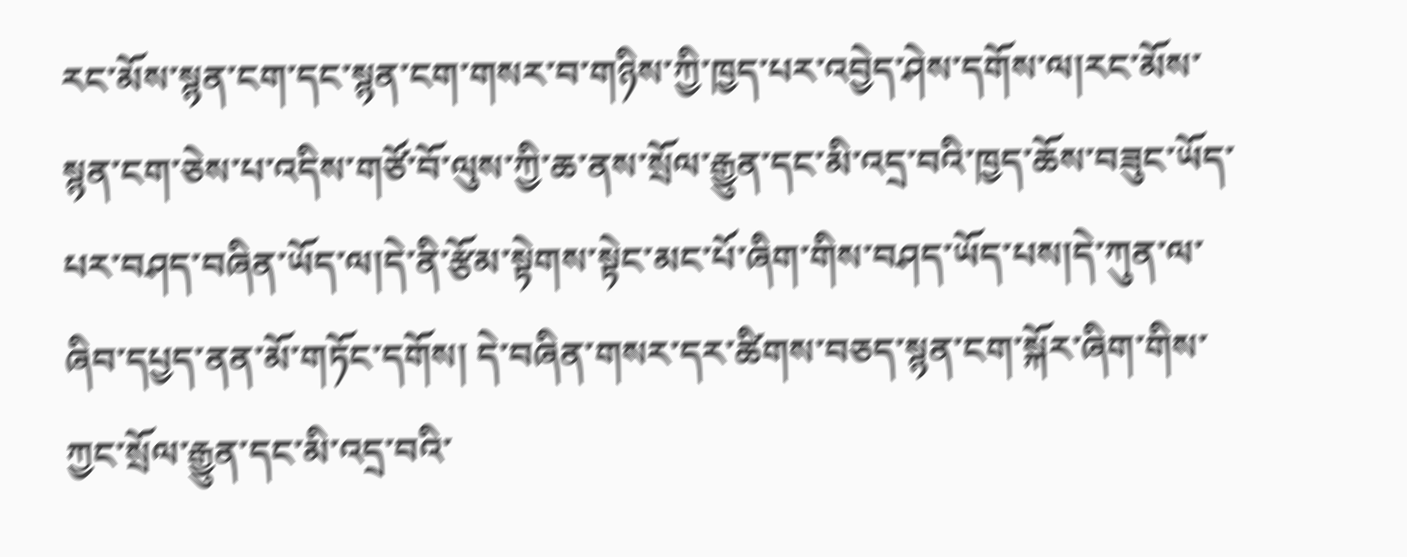རང་མོས་སྙན་ངག་དང་སྙན་ངག་གསར་བ་གཉིས་ཀྱི་ཁྱད་པར་འབྱེད་ཤེས་དགོས་ལ།རང་མོས་སྙན་ངག་ཅེས་པ་འདིས་གཙོ་བོ་ལུས་ཀྱི་ཆ་ནས་སྲོལ་རྒྱུན་དང་མི་འདྲ་བའི་ཁྱད་ཆོས་བཟུང་ཡོད་པར་བཤད་བཞིན་ཡོད་ལ།དེ་ནི་རྩོམ་སྟེགས་སྟེང་མང་པོ་ཞིག་གིས་བཤད་ཡོད་པས།དེ་ཀུན་ལ་ཞིབ་དཔྱད་ནན་མོ་གཏོང་དགོས། དེ་བཞིན་གསར་དར་ཚིགས་བཅད་སྙན་ངག་སྐོར་ཞིག་གིས་ཀྱང་སྲོལ་རྒྱུན་དང་མི་འདྲ་བའི་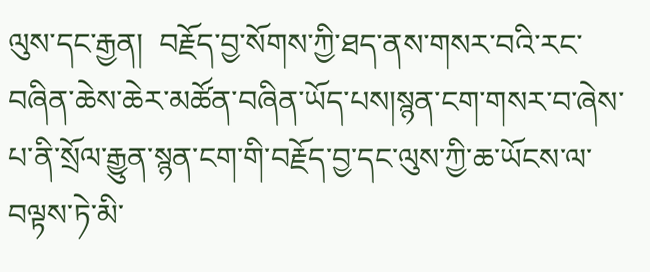ལུས་དང་རྒྱན།  བརྗོད་བྱ་སོགས་ཀྱི་ཐད་ནས་གསར་བའི་རང་བཞིན་ཆེས་ཆེར་མཚོན་བཞིན་ཡོད་པས།སྙན་ངག་གསར་བ་ཞེས་པ་ནི་སྲོལ་རྒྱུན་སྙན་ངག་གི་བརྗོད་བྱ་དང་ལུས་ཀྱི་ཆ་ཡོངས་ལ་བལྟས་ཏེ་མི་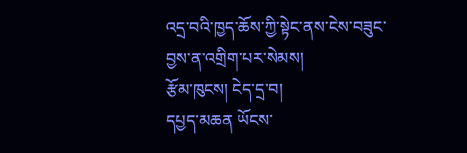འདྲ་བའི་ཁྱད་ཆོས་ཀྱི་སྟེང་ནས་ངེས་བཟུང་བྱས་ན་འགྲིག་པར་སེམས།
རྩོམ་ཁུངས། ངེད་དྲ་བ།
དཔྱད་མཆན ཡོངས་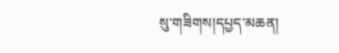སུ་གཟིགས།དཔྱད་མཆན།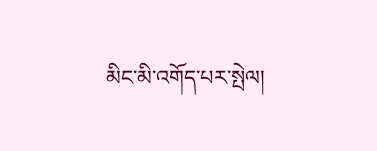མིང་མི་འགོད་པར་སྤེལ།